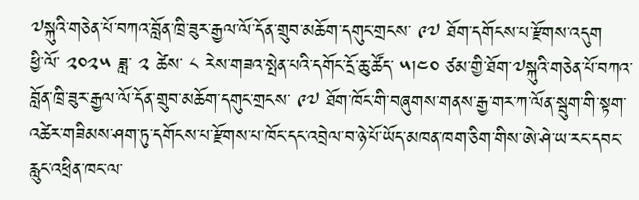༧སྐུའི་གཅེན་པོ་བཀའ་བློན་ཁྲི་ཟུར་རྒྱལ་ལོ་དོན་གྲུབ་མཆོག་དགུང་གྲངས་ ༩༧ ཐོག་དགོངས་པ་རྫོགས་འདུག
ཕྱི་ལོ་ ༢༠༢༥ ཟླ་ ༢ ཚེས་ ༨ རེས་གཟའ་སྤེན་པའི་དགོང་དྲོ་ཆུ་ཚོད་ ༥།༤༠ ཙམ་གྱི་ཐོག་༧སྐུའི་གཅེན་པོ་བཀའ་བློན་ཁྲི་ཟུར་རྒྱལ་ལོ་དོན་གྲུབ་མཆོག་དགུང་གྲངས་ ༩༧ ཐོག་ཁོང་གི་བཞུགས་གནས་རྒྱ་གར་ཀ་ལོན་སྦུག་གི་སྟག་འཚེར་གཟིམས་ཤག་ཏུ་དགོངས་པ་རྫོགས་པ་ཁོང་དང་འབྲེལ་བ་ཉེ་པོ་ཡོད་མཁན་ཁག་ཅིག་གིས་ཨེ་ཤེ་ཡ་རང་དབང་རླུང་འཕྲིན་ཁང་ལ་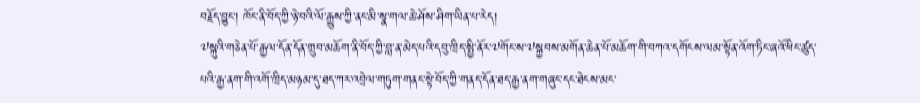བརྗོད་བྱུང་། ཁོང་ནི་བོད་ཀྱི་ཉེ་བའི་ལོ་རྒྱུས་ཀྱི་ནང་མི་སྣ་གལ་ཆེ་ཤོས་ཤིག་ཡིན་པ་རེད།
༧སྐུའི་གཅེན་པོ་རྒྱལ་དོན་དོན་གྲུབ་མཆོག་ནི་བོད་ཀྱི་བླ་ན་མེད་པའི་དབུ་ཁྲིད་སྤྱི་ནོར་༧གོང་ས་༧སྐྱབས་མགོན་ཆེན་པོ་མཆོག་གི་བཀའ་དགོངས་ལམ་སྟོན་འོག་ཏིང་ཞའོ་ཕིང་ཚུད་པའི་རྒྱ་ནག་གི་འགོ་ཁྲིད་མཉམ་དུ་ཐད་ཀར་འབྲེལ་གཏུག་གནང་སྟེ་བོད་ཀྱི་གནད་དོན་ཐད་རྒྱ་ནག་གཞུང་དང་ཐེངས་མང་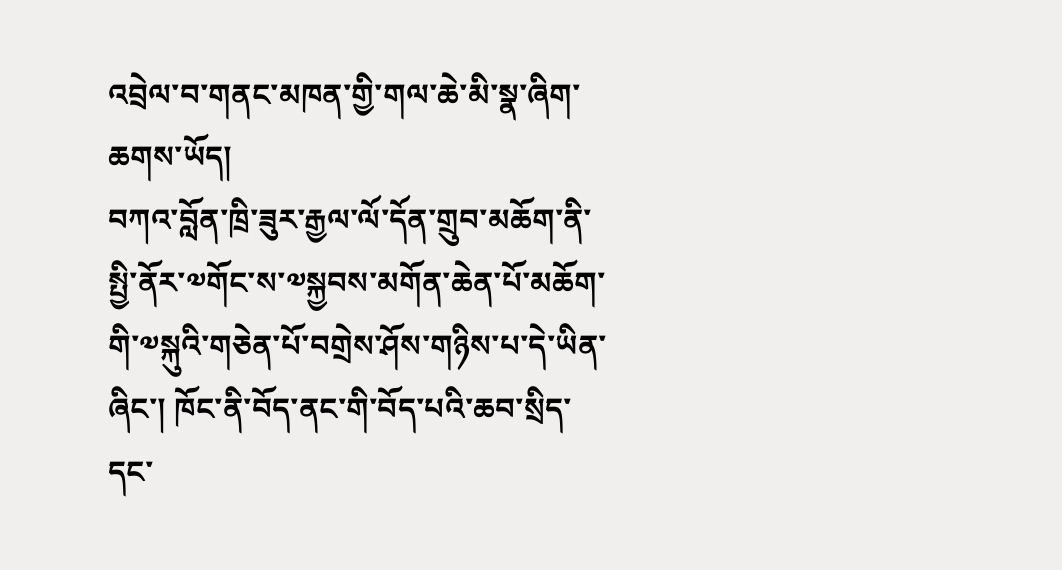འབྲེལ་བ་གནང་མཁན་གྱི་གལ་ཆེ་མི་སྣ་ཞིག་ཆགས་ཡོད།
བཀའ་བློན་ཁྲི་ཟུར་རྒྱལ་ལོ་དོན་གྲུབ་མཆོག་ནི་སྤྱི་ནོར་༧གོང་ས་༧སྐྱབས་མགོན་ཆེན་པོ་མཆོག་གི་༧སྐུའི་གཅེན་པོ་བགྲེས་ཤོས་གཉིས་པ་དེ་ཡིན་ཞིང་། ཁོང་ནི་བོད་ནང་གི་བོད་པའི་ཆབ་སྲིད་དང་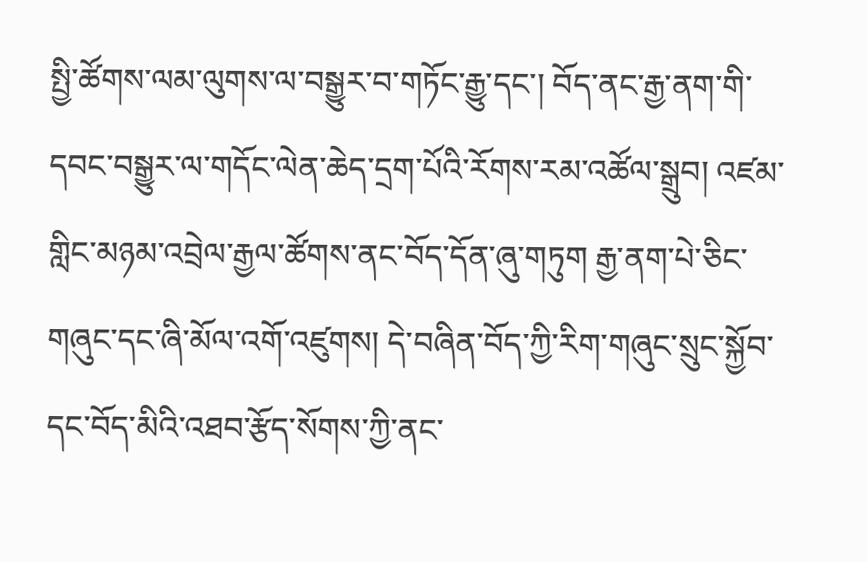སྤྱི་ཚོགས་ལམ་ལུགས་ལ་བསྒྱུར་བ་གཏོང་རྒྱུ་དང་། བོད་ནང་རྒྱ་ནག་གི་དབང་བསྒྱུར་ལ་གདོང་ལེན་ཆེད་དྲག་པོའི་རོགས་རམ་འཚོལ་སྒྲུབ། འཛམ་གླིང་མཉམ་འབྲེལ་རྒྱལ་ཚོགས་ནང་བོད་དོན་ཞུ་གཏུག རྒྱ་ནག་པེ་ཅིང་གཞུང་དང་ཞི་མོལ་འགོ་འཛུགས། དེ་བཞིན་བོད་ཀྱི་རིག་གཞུང་སྲུང་སྐྱོབ་དང་བོད་མིའི་འཐབ་རྩོད་སོགས་ཀྱི་ནང་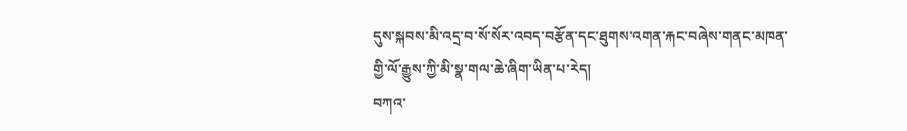དུས་སྐབས་མི་འདྲ་བ་སོ་སོར་འབད་བརྩོན་དང་ཐུགས་འགན་རྐང་བཞེས་གནང་མཁན་གྱི་ལོ་རྒྱུས་ཀྱི་མི་སྣ་གལ་ཆེ་ཞིག་ཡིན་པ་རེད།
བཀའ་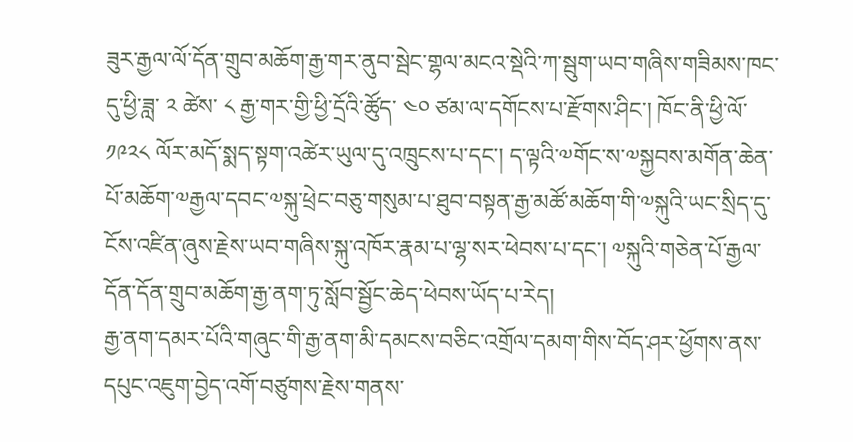ཟུར་རྒྱལ་ལོ་དོན་གྲུབ་མཆོག་རྒྱ་གར་ནུབ་སྦེང་གྷལ་མངའ་སྡེའི་ཀ་སྦུག་ཡབ་གཞིས་གཟིམས་ཁང་དུ་ཕྱི་ཟླ་ ༢ ཚེས་ ༨ རྒྱ་གར་གྱི་ཕྱི་དྲོའི་ཚོུད་ ༤༠ ཙམ་ལ་དགོངས་པ་རྫོགས་ཤིང་། ཁོང་ནི་ཕྱི་ལོ་ ༡༩༢༨ ལོར་མདོ་སྨད་སྟག་འཚེར་ཡུལ་དུ་འཁྲུངས་པ་དང་། ད་ལྟའི་༧གོང་ས་༧སྐྱབས་མགོན་ཆེན་པོ་མཆོག་༧རྒྱལ་དབང་༧སྐུ་ཕྲེང་བཅུ་གསུམ་པ་ཐུབ་བསྟན་རྒྱ་མཚོ་མཆོག་གི་༧སྐུའི་ཡང་སྲིད་དུ་ངོས་འཛིན་ཞུས་རྗེས་ཡབ་གཞིས་སྐུ་འཁོར་རྣམ་པ་ལྷ་སར་ཕེབས་པ་དང་། ༧སྐུའི་གཅེན་པོ་རྒྱལ་དོན་དོན་གྲུབ་མཆོག་རྒྱ་ནག་ཏུ་སློབ་སྦྱོང་ཆེད་ཕེབས་ཡོད་པ་རེད།
རྒྱ་ནག་དམར་པོའི་གཞུང་གི་རྒྱ་ནག་མི་དམངས་བཅིང་འགྲོལ་དམག་གིས་བོད་ཤར་ཕྱོགས་ནས་དཔུང་འཇུག་བྱེད་འགོ་བཙུགས་རྗེས་གནས་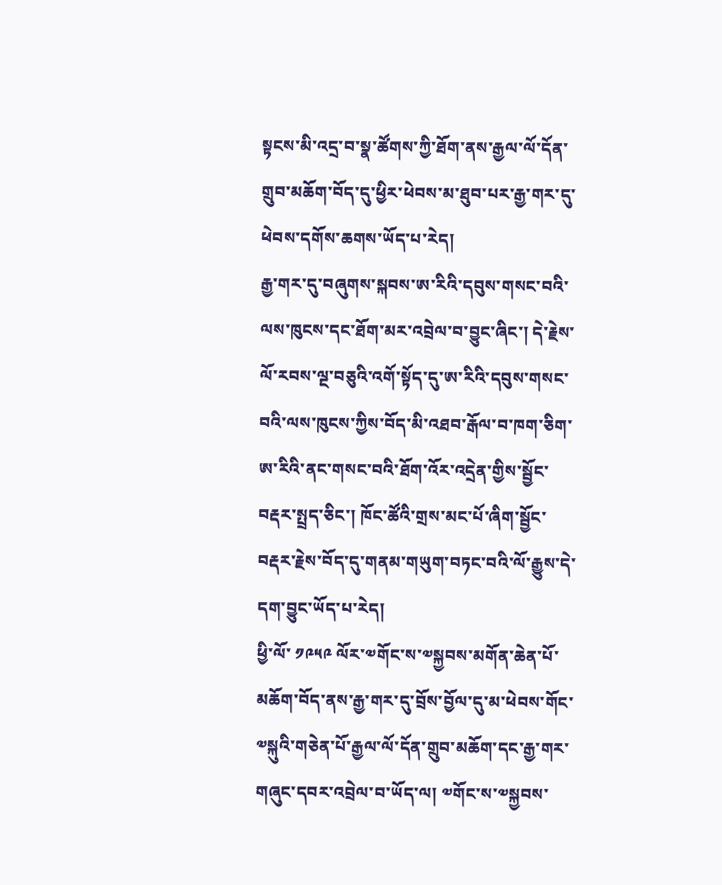སྟངས་མི་འདྲ་བ་སྣ་ཚོགས་ཀྱི་ཐོག་ནས་རྒྱལ་ལོ་དོན་གྲུབ་མཆོག་བོད་དུ་ཕྱིར་ཕེབས་མ་ཐུབ་པར་རྒྱ་གར་དུ་ཕེབས་དགོས་ཆགས་ཡོད་པ་རེད།
རྒྱ་གར་དུ་བཞུགས་སྐབས་ཨ་རིའི་དབུས་གསང་བའི་ལས་ཁུངས་དང་ཐོག་མར་འབྲེལ་བ་བྱུང་ཞིང་། དེ་རྗེས་ལོ་རབས་ལྔ་བཅུའི་འགོ་སྟོད་དུ་ཨ་རིའི་དབུས་གསང་བའི་ལས་ཁུངས་ཀྱིས་བོད་མི་འཐབ་རྒོལ་བ་ཁག་ཅིག་ཨ་རིའི་ནང་གསང་བའི་ཐོག་འོར་འདྲེན་གྱིས་སྦྱོང་བརྡར་སྤྲད་ཅིང་། ཁོང་ཚོའི་གྲས་མང་པོ་ཞིག་སྦྱོང་བརྡར་རྗེས་བོད་དུ་གནམ་གཡུག་བཏང་བའི་ལོ་རྒྱུས་དེ་དག་བྱུང་ཡོད་པ་རེད།
ཕྱི་ལོ་ ༡༩༥༩ ལོར་༧གོང་ས་༧སྐྱབས་མགོན་ཆེན་པོ་མཆོག་བོད་ནས་རྒྱ་གར་དུ་བྲོས་བྱོལ་དུ་མ་ཕེབས་གོང་༧སྐུའི་གཅེན་པོ་རྒྱལ་ལོ་དོན་གྲུབ་མཆོག་དང་རྒྱ་གར་གཞུང་དབར་འབྲེལ་བ་ཡོད་ལ། ༧གོང་ས་༧སྐྱབས་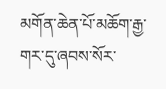མགོན་ཆེན་པོ་མཆོག་རྒྱ་གར་དུ་ཞབས་སོར་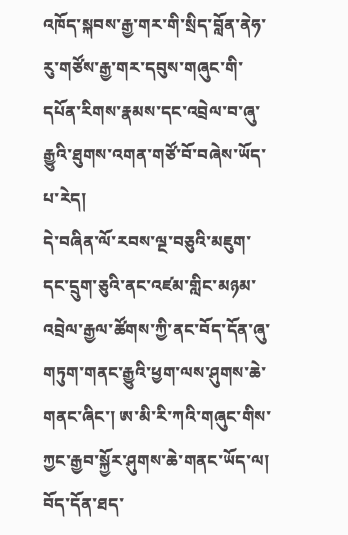འཁོད་སྐབས་རྒྱ་གར་གི་སྲིད་བློན་ནེཧ་རུ་གཙོས་རྒྱ་གར་དབུས་གཞུང་གི་དཔོན་རིགས་རྣམས་དང་འབྲེལ་བ་ཞུ་རྒྱུའི་ཐུགས་འགན་གཙོ་བོ་བཞེས་ཡོད་པ་རེད།
དེ་བཞིན་ལོ་རབས་ལྔ་བཅུའི་མཇུག་དང་དྲུག་ཅུའི་ནང་འཛམ་གླིང་མཉམ་འབྲེལ་རྒྱལ་ཚོགས་ཀྱི་ནང་བོད་དོན་ཞུ་གཏུག་གནང་རྒྱུའི་ཕྱག་ལས་ཤུགས་ཆེ་གནང་ཞིང་། ཨ་མི་རི་ཀའི་གཞུང་གིས་ཀྱང་རྒྱབ་སྐྱོར་ཤུགས་ཆེ་གནང་ཡོད་ལ། བོད་དོན་ཐད་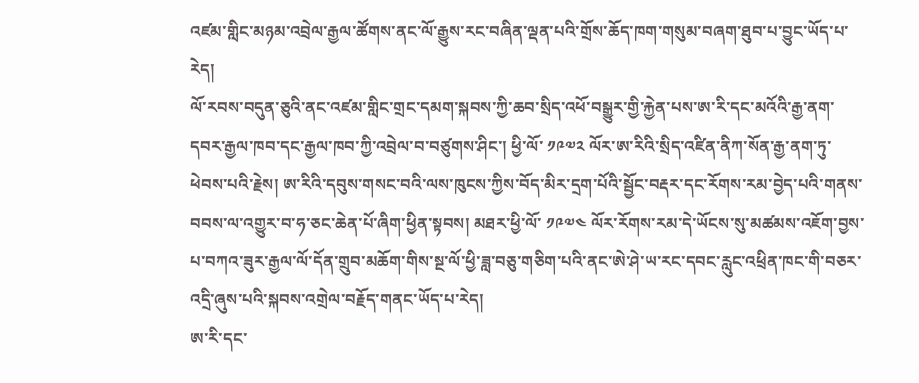འཛམ་གླིང་མཉམ་འབྲེལ་རྒྱལ་ཚོགས་ནང་ལོ་རྒྱུས་རང་བཞིན་ལྡན་པའི་གྲོས་ཆོད་ཁག་གསུམ་བཞག་ཐུབ་པ་བྱུང་ཡོད་པ་རེད།
ལོ་རབས་བདུན་ཅུའི་ནང་འཛམ་གླིང་གྲང་དམག་སྐབས་ཀྱི་ཆབ་སྲིད་འཕོ་བསྒྱུར་གྱི་རྐྱེན་པས་ཨ་རི་དང་མའོའི་རྒྱ་ནག་དབར་རྒྱལ་ཁབ་དང་རྒྱལ་ཁབ་ཀྱི་འབྲེལ་བ་བཙུགས་ཤིང་། ཕྱི་ལོ་ ༡༩༧༢ ལོར་ཨ་རིའི་སྲིད་འཛིན་ནིཀ་སོན་རྒྱ་ནག་ཏུ་ཕེབས་པའི་རྗེས། ཨ་རིའི་དབུས་གསང་བའི་ལས་ཁུངས་ཀྱིས་བོད་མིར་དྲག་པོའི་སྦྱོང་བརྡར་དང་རོགས་རམ་བྱེད་པའི་གནས་བབས་ལ་འགྱུར་བ་ཧ་ཅང་ཆེན་པོ་ཞིག་ཕྱིན་སྟབས། མཐར་ཕྱི་ལོ་ ༡༩༧༤ ལོར་རོགས་རམ་དེ་ཡོངས་སུ་མཚམས་འཇོག་བྱས་པ་བཀའ་ཟུར་རྒྱལ་ལོ་དོན་གྲུབ་མཆོག་གིས་སྔ་ལོ་ཕྱི་ཟླ་བཅུ་གཅིག་པའི་ནང་ཨེ་ཤེ་ཡ་རང་དབང་རླུང་འཕྲིན་ཁང་གི་བཅར་འདྲི་ཞུས་པའི་སྐབས་འགྲེལ་བརྗོད་གནང་ཡོད་པ་རེད།
ཨ་རི་དང་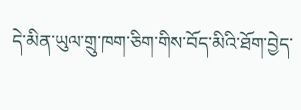དེ་མིན་ཡུལ་གྲུ་ཁག་ཅིག་གིས་བོད་མིའི་ཐོག་བྱེད་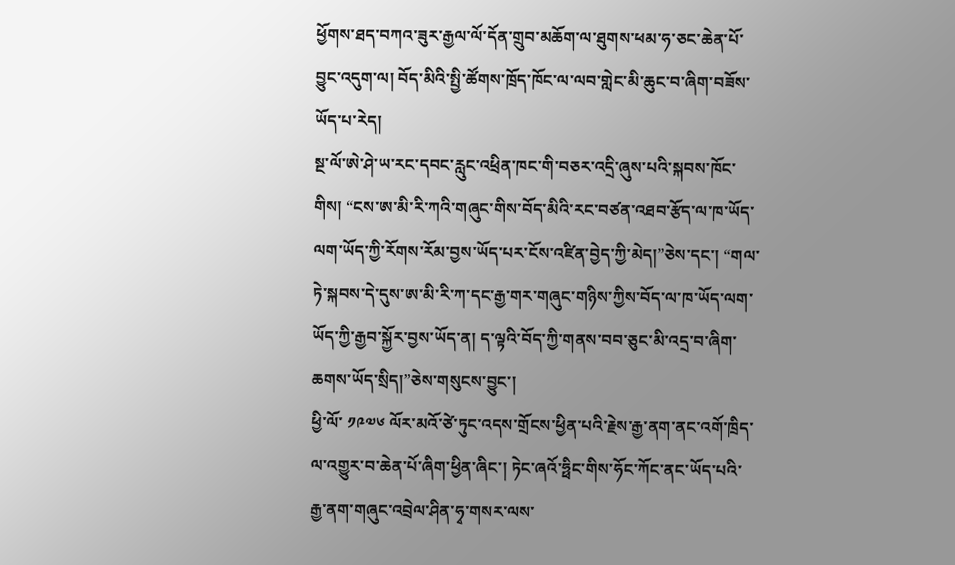ཕྱོགས་ཐད་བཀའ་ཟུར་རྒྱལ་ལོ་དོན་གྲུབ་མཆོག་ལ་ཐུགས་ཕམ་ཧ་ཅང་ཆེན་པོ་བྱུང་འདུག་ལ། བོད་མིའི་སྤྱི་ཚོགས་ཁྲོད་ཁོང་ལ་ལབ་གླེང་མི་ཆུང་བ་ཞིག་བཟོས་ཡོད་པ་རེད།
སྔ་ལོ་ཨེ་ཤེ་ཡ་རང་དབང་རླུང་འཕྲིན་ཁང་གི་བཅར་འདྲི་ཞུས་པའི་སྐབས་ཁོང་གིས། “ངས་ཨ་མི་རི་ཀའི་གཞུང་གིས་བོད་མིའི་རང་བཙན་འཐབ་རྩོད་ལ་ཁ་ཡོད་ལག་ཡོད་ཀྱི་རོགས་རོམ་བྱས་ཡོད་པར་ངོས་འཛིན་བྱེད་ཀྱི་མེད།”ཅེས་དང་། “གལ་ཏེ་སྐབས་དེ་དུས་ཨ་མི་རི་ཀ་དང་རྒྱ་གར་གཞུང་གཉིས་ཀྱིས་བོད་ལ་ཁ་ཡོད་ལག་ཡོད་ཀྱི་རྒྱབ་སྐྱོར་བྱས་ཡོད་ན། ད་ལྟའི་བོད་ཀྱི་གནས་བབ་ཅུང་མི་འདྲ་བ་ཞིག་ཆགས་ཡོད་སྲིད།”ཅེས་གསུངས་བྱུང་།
ཕྱི་ལོ་ ༡༩༧༦ ལོར་མའོ་ཙེ་ཏུང་འདས་གྲོངས་ཕྱིན་པའི་རྗེས་རྒྱ་ནག་ནང་འགོ་ཁྲིད་ལ་འགྱུར་བ་ཆེན་པོ་ཞིག་ཕྱིན་ཞིང་། ཏེང་ཞའོ་ཧྥིང་གིས་ཧོང་ཀོང་ནང་ཡོད་པའི་རྒྱ་ནག་གཞུང་འབྲེལ་ཤིན་ཧྭ་གསར་ལས་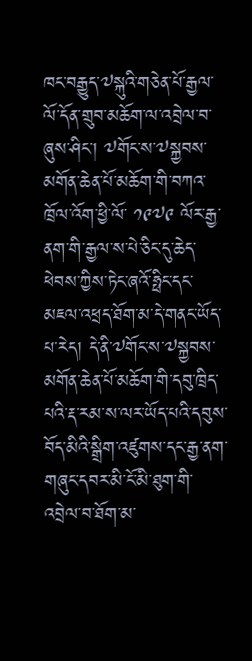ཁང་བརྒྱུད་༧སྐུའི་གཅེན་པོ་རྒྱལ་ལོ་དོན་གྲུབ་མཆོག་ལ་འབྲེལ་བ་ཞུས་ཤིང་། ༧གོང་ས་༧སྐྱབས་མགོན་ཆེན་པོ་མཆོག་གི་བཀའ་ཁྲོལ་འོག་ཕྱི་ལོ་ ༡༩༧༩ ལོར་རྒྱ་ནག་གི་རྒྱལ་ས་པེ་ཅིང་དུ་ཆེད་ཕེབས་ཀྱིས་ཏེང་ཞའོ་ཧྥིང་དང་མཇལ་འཕྲད་ཐོག་མ་དེ་གནང་ཡོད་པ་རེད། དེ་ནི་༧གོང་ས་༧སྐྱབས་མགོན་ཆེན་པོ་མཆོག་གི་དབུ་ཁྲིད་པའི་རྡ་རམ་ས་ལར་ཡོད་པའི་དབུས་བོད་མིའི་སྒྲིག་འཛུགས་དང་རྒྱ་ནག་གཞུང་དབར་མི་ངོ་མི་ཐུག་གི་འབྲེལ་བ་ཐོག་མ་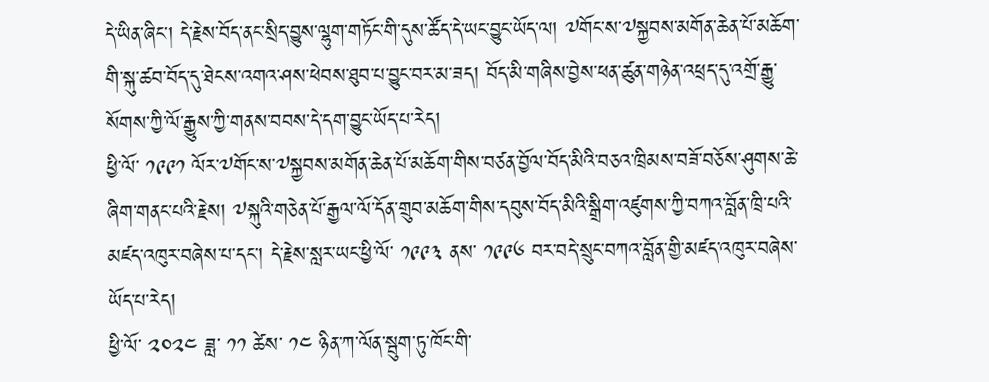དེ་ཡིན་ཞིང་། དེ་རྗེས་བོད་ནང་སྲིད་བྱུས་ལྷུག་གཏོང་གི་དུས་ཚོད་དེ་ཡང་བྱུང་ཡོད་ལ། ༧གོང་ས་༧སྐྱབས་མགོན་ཆེན་པོ་མཆོག་གི་སྐུ་ཚབ་བོད་དུ་ཐེངས་འགའ་ཤས་ཕེབས་ཐུབ་པ་བྱུང་བར་མ་ཟད། བོད་མི་གཞིས་བྱེས་ཕན་ཚུན་གཉེན་འཕྲད་དུ་འགྲོ་རྒྱུ་སོགས་ཀྱི་ལོ་རྒྱུས་ཀྱི་གནས་བབས་དེ་དག་བྱུང་ཡོད་པ་རེད།
ཕྱི་ལོ་ ༡༩༩༡ ལོར་༧གོང་ས་༧སྐྱབས་མགོན་ཆེན་པོ་མཆོག་གིས་བཙན་བྱོལ་བོད་མིའི་བཅའ་ཁྲིམས་བཟོ་བཅོས་ཤུགས་ཆེ་ཞིག་གནང་པའི་རྗེས། ༧སྐུའི་གཅེན་པོ་རྒྱལ་ལོ་དོན་གྲུབ་མཆོག་གིས་དབུས་བོད་མིའི་སྒྲིག་འཛུགས་ཀྱི་བཀའ་བློན་ཁྲི་པའི་མཛད་འཁུར་བཞེས་པ་དང་། དེ་རྗེས་སླར་ཡང་ཕྱི་ལོ་ ༡༩༩༣ ནས་ ༡༩༩༦ བར་བདེ་སྲུང་བཀའ་བློན་གྱི་མཛད་འཁུར་བཞེས་ཡོད་པ་རེད།
ཕྱི་ལོ་ ༢༠༢༤ ཟླ་ ༡༡ ཚེས་ ༡༤ ཉིན་ཀ་ལོན་སྦུག་ཏུ་ཁོང་གི་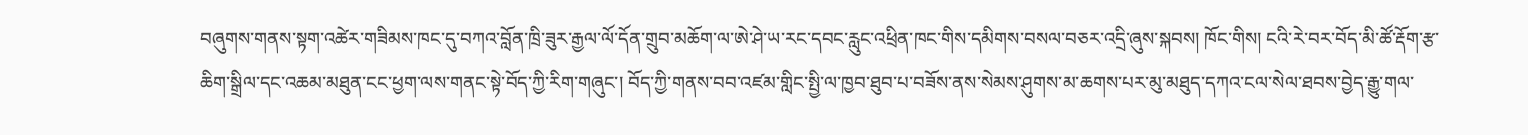བཞུགས་གནས་སྟག་འཚེར་གཟིམས་ཁང་དུ་བཀའ་བློན་ཁྲི་ཟུར་རྒྱལ་ལོ་དོན་གྲུབ་མཆོག་ལ་ཨེ་ཤེ་ཡ་རང་དབང་རླུང་འཕྲིན་ཁང་གིས་དམིགས་བསལ་བཅར་འདྲི་ཞུས་སྐབས། ཁོང་གིས། ངའི་རེ་བར་བོད་མི་ཚོ་རྡོག་རྩ་ཆིག་སྒྲིལ་དང་འཆམ་མཐུན་ངང་ཕྱག་ལས་གནང་སྟེ་བོད་ཀྱི་རིག་གཞུང་། བོད་ཀྱི་གནས་བབ་འཛམ་གླིང་སྤྱི་ལ་ཁྱབ་ཐུབ་པ་བཟོས་ནས་སེམས་ཤུགས་མ་ཆགས་པར་མུ་མཐུད་དཀའ་ངལ་སེལ་ཐབས་བྱེད་རྒྱུ་གལ་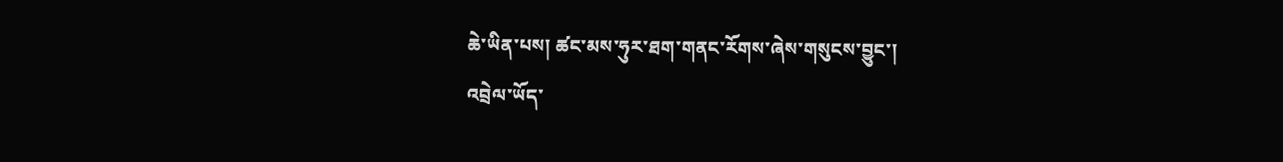ཆེ་ཡིན་པས། ཚང་མས་ཧུར་ཐག་གནང་རོགས་ཞེས་གསུངས་བྱུང་།
འབྲེལ་ཡོད་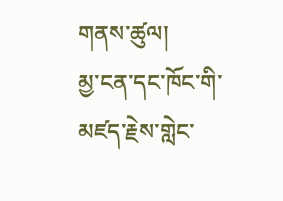གནས་ཚུལ།
མྱ་ངན་དང་ཁོང་གི་མཛད་རྗེས་གླེང་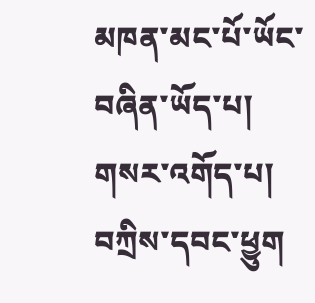མཁན་མང་པོ་ཡོང་བཞིན་ཡོད་པ།
གསར་འགོད་པ། བཀྲིས་དབང་ཕྱུག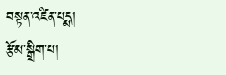བསྟན་འཛིན་པདྨ།
རྩོམ་སྒྲིག་པ།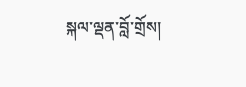སྐལ་ལྡན་བློ་གྲོས།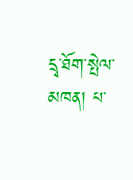དྲྭ་ཐོག་སྤེལ་མཁན། པ་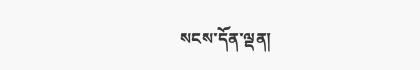སངས་དོན་ལྡན།